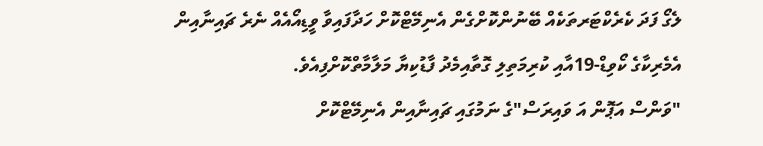ލެގޯ ފަދަ ކެރެކްޓަރތަކެއް ބޭނުންކޮށްގެން އެނިމޭޓްކޮށް ހަދާފައިވާ ވީޑިއޯއެއް ނެރެ ޗައިނާއިން އެމެރިކާގެ ކޯވިޑް-19އާއި ކުރިމަތިލި ގޮތާއިމެދު ފާޑުކިޔާ މަލާމާތްކޮށްފިއެވެ.
"ވަންސް އަޕޮން އަ ވައިރަސް"ގެ ނަމުގައި ޗައިނާއިން އެނިމޭޓްކޮށް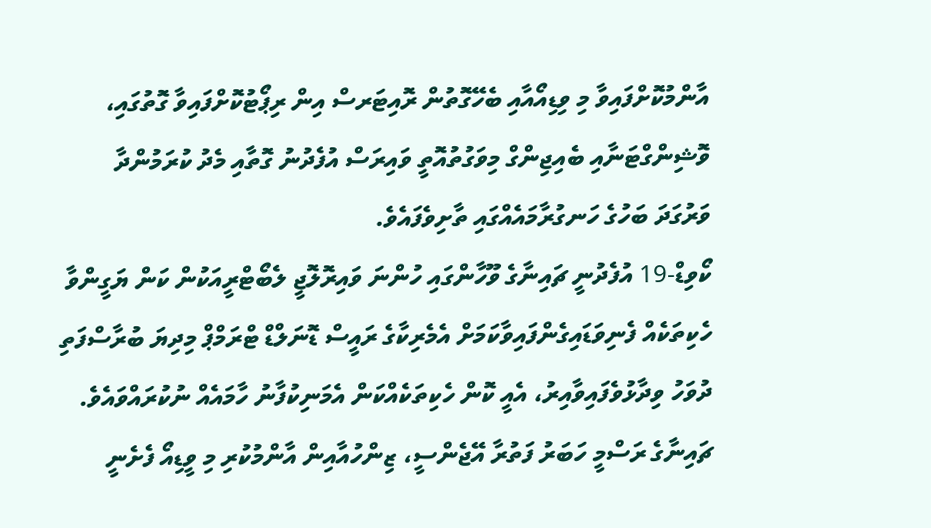އާންމުކޮށްފައިވާ މި ވިޑިއޯއާއި ބެހޭގޮތުން ރޮއިޓަރސް އިން ރިޕޯޓުކޮށްފައިވާ ގޮތުގައި، ވޮޝިންގްޓަނާއި ބެއިޖިންގް މިވަގުތުއޮތީ ވައިރަސް އުފެދުނު ގޮތާއި މެދު ކުރަމުންދާ ވަރުގަދަ ބަހުގެ ހަނގުރާމައެއްގައި ތާށިވެފައެވެ.
ކޯވިޑް-19 އުފެދުނީ ޗައިނާގެ ވޫހާންގައި ހުންނަ ވައިރޮލޮޖީ ލެބޯޓްރީއަކުން ކަން ޔަގީންވާ ހެކިތަކެއް ފެނިވަޑައިގެންފައިވާކަމަށް އެމެރިކާގެ ރައީސް ޑޮނަލްޑް ޓްރަމްޕް މިދިޔަ ބުރާސްފަތި ދުވަހު ވިދާޅުވެފައިވާއިރު، އެއީ ކޮން ހެކިތަކެއްކަން އެމަނިކުފާނު ހާމައެއް ނުކުރައްވައެވެ.
ޗައިނާގެ ރަސްމީ ހަބަރު ފަތުރާ އޭޖެންސީ، ޒިންހުއާއިން އާންމުކުރި މި ވީޑިއޯ ފެށެނީ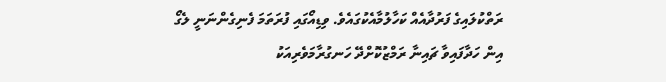ރަތްކުލައިގެ ފަރުދާއެއް ކަހާލުމާއެކުގައެވެ. ވިޑިއޯގައި ފުރަތަމަ ފެނިގެންނަނީ ލެގޯ އިން ހަދާފައިވާ ޗައިނާ ރަމްޒުކޮށްދޭ ހަނގުރާމަވެރިއަކު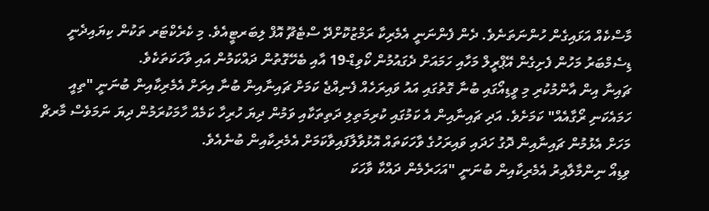މާސްކެއް އަޅައިގެން ހުންނަތަނެވެ. ދެން ފެންނަނީ އެމެރިކާ ރަމްޒުކޮށްދޭ ސްޓެޗޫ އޮފް ލިބަރޓީއެވެ. މި ކެރެކްޓަރ ތަކުން ކިޔައިދެނީ ޑިސެމްބަރު މަހުން ފެށިގެން އޭޕްރީލް މަހާއި ހަމައަށް ދެގައުމުން ކޯވިޑް-19 އާއި ބެހޭގޮތުން ދައްކަމުން އައި ވާހަކަތަކެވެ.
ޗައިނާ އިން އާންމުކުރި މި ވީޑިއޯގައި ބުނާ ގޮތުގައި އައު ވައިރަހެއް ފެނިއްޖެ ކަމަށް ޗައިނާއިން ބުނާ އިރަށް އެމެރިކާއިން ބުނަނީ "ތިއީ ހަމައެކަނި ރޯގާއެއް" ކަމަށެވެ. އަދި ޗައިނާއިން އެ ކަމުގައި ކުރިމަތިލި ދަތިތަކާއި ވަމުން ދިޔަ ހުރިހާ ކަމެއް ހާމަކުރަމުން ދިޔަ ނަމަވެސް މާރޗް މަހަށް އެޅުމުން ޗައިނާއިން ދޮގު ހަދައި ވައިރަހުގެ ވާހަކަތައް އޮޅުވާލާފައިވާކަމަށް އެމެރިކާއިން ބުނެއެވެ.
ވިޑިއޯ ނިންމާލާއިރު އެމެރިކާއިން ބުނަނީ "އަހަރެމެން ދައްކާ ވާހަކަ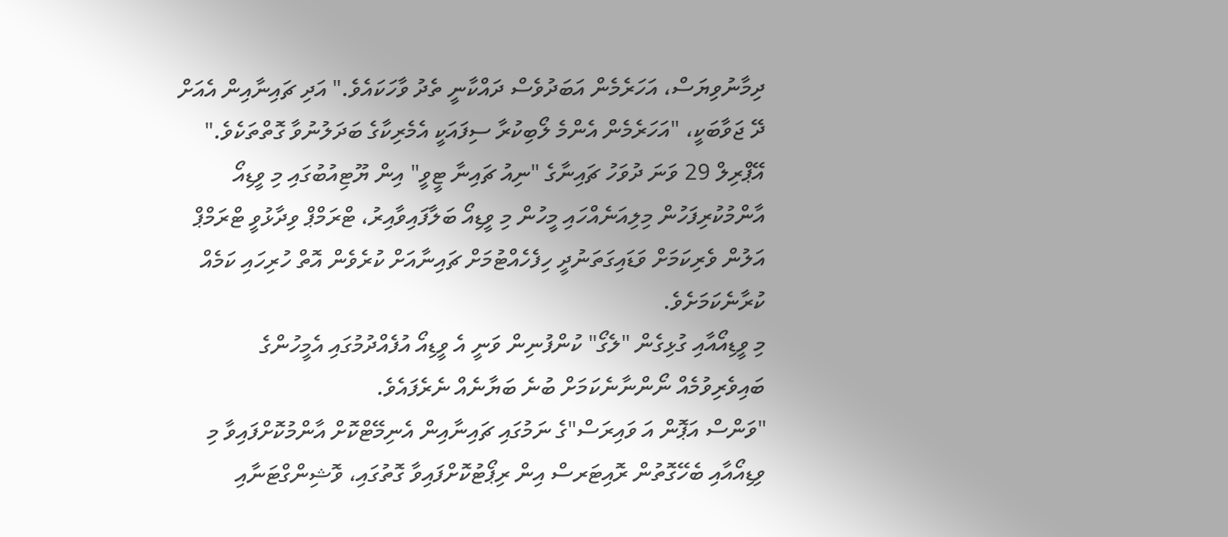ދިމާނުވިޔަސް، އަހަރެމެން އަބަދުވެސް ދައްކާނީ ތެދު ވާހަކައެވެ." އަދި ޗައިނާއިން އެއަށް ދޭ ޖަވާބަކީ، "އަހަރެމެން އެންމެ ލޯބިކުރާ ސިފައަކީ އެމެރިކާގެ ބަދަލުނުވާ ގޮތްތަކެވެ."
އޭޕްރިލް 29 ވަނަ ދުވަހު ޗައިނާގެ "ނިއު ޗައިނާ ޓީވީ" އިން ޔޫޓިއުބުގައި މި ވީޑިއޯ އާންމުކުރިފަހުން މިލިއަނެއްހައި މީހުން މި ވީޑިއޯ ބަލާފައިވާއިރު، ޓްރަމްޕް ވިދާޅުވީ ޓްރަމްޕް އަލުން ވެރިކަމަށް ވަޑައިގަތަނުދީ ހިފެހެއްޓުމަށް ޗައިނާއަށް ކުރެވެން އޮތް ހުރިހައި ކަމެއް ކުރާނެކަމަށެވެ.
މި ވީޑިއޯއާއި ގުޅިގެން "ލެގޯ" ކުންފުނިން ވަނީ އެ ވީޑިއޯ އުފެއްދުމުގައި އެމީހުންގެ ބައިވެރިވުމެއް ނޯންނާނެކަމަށް ބުނެ ބަޔާނެއް ނެރެފައެވެ.
"ވަންސް އަޕޮން އަ ވައިރަސް"ގެ ނަމުގައި ޗައިނާއިން އެނިމޭޓްކޮށް އާންމުކޮށްފައިވާ މި ވިޑިއޯއާއި ބެހޭގޮތުން ރޮއިޓަރސް އިން ރިޕޯޓުކޮށްފައިވާ ގޮތުގައި، ވޮޝިންގްޓަނާއި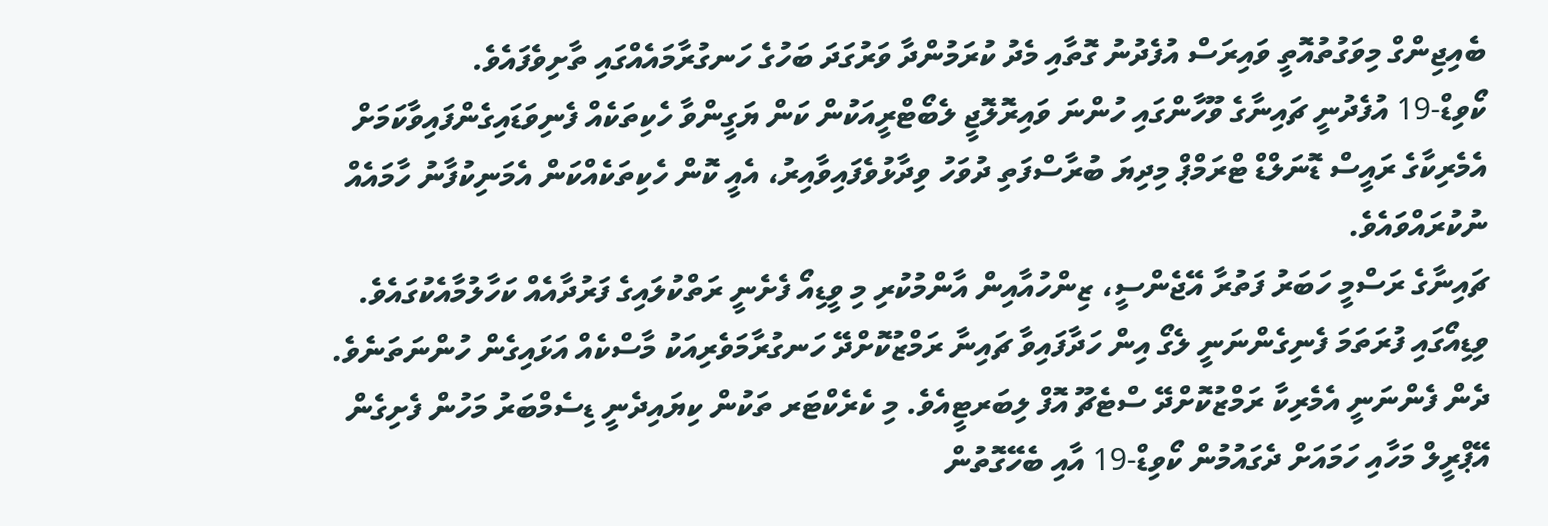ބެއިޖިންގް މިވަގުތުއޮތީ ވައިރަސް އުފެދުނު ގޮތާއި މެދު ކުރަމުންދާ ވަރުގަދަ ބަހުގެ ހަނގުރާމައެއްގައި ތާށިވެފައެވެ.
ކޯވިޑް-19 އުފެދުނީ ޗައިނާގެ ވޫހާންގައި ހުންނަ ވައިރޮލޮޖީ ލެބޯޓްރީއަކުން ކަން ޔަގީންވާ ހެކިތަކެއް ފެނިވަޑައިގެންފައިވާކަމަށް އެމެރިކާގެ ރައީސް ޑޮނަލްޑް ޓްރަމްޕް މިދިޔަ ބުރާސްފަތި ދުވަހު ވިދާޅުވެފައިވާއިރު، އެއީ ކޮން ހެކިތަކެއްކަން އެމަނިކުފާނު ހާމައެއް ނުކުރައްވައެވެ.
ޗައިނާގެ ރަސްމީ ހަބަރު ފަތުރާ އޭޖެންސީ، ޒިންހުއާއިން އާންމުކުރި މި ވީޑިއޯ ފެށެނީ ރަތްކުލައިގެ ފަރުދާއެއް ކަހާލުމާއެކުގައެވެ. ވިޑިއޯގައި ފުރަތަމަ ފެނިގެންނަނީ ލެގޯ އިން ހަދާފައިވާ ޗައިނާ ރަމްޒުކޮށްދޭ ހަނގުރާމަވެރިއަކު މާސްކެއް އަޅައިގެން ހުންނަތަނެވެ. ދެން ފެންނަނީ އެމެރިކާ ރަމްޒުކޮށްދޭ ސްޓެޗޫ އޮފް ލިބަރޓީއެވެ. މި ކެރެކްޓަރ ތަކުން ކިޔައިދެނީ ޑިސެމްބަރު މަހުން ފެށިގެން އޭޕްރީލް މަހާއި ހަމައަށް ދެގައުމުން ކޯވިޑް-19 އާއި ބެހޭގޮތުން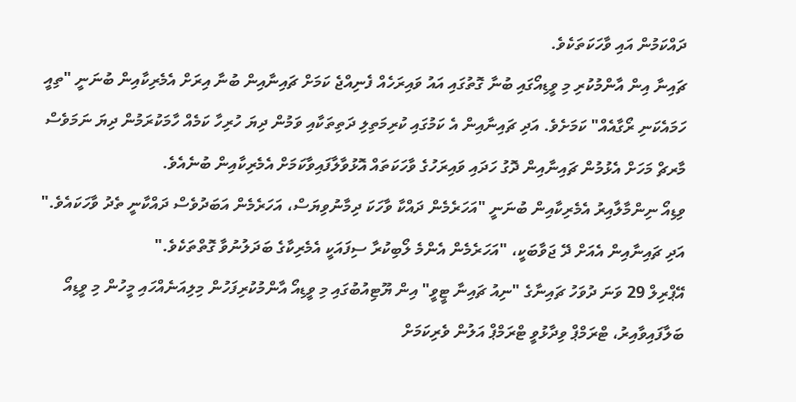ދައްކަމުން އައި ވާހަކަތަކެވެ.
ޗައިނާ އިން އާންމުކުރި މި ވީޑިއޯގައި ބުނާ ގޮތުގައި އައު ވައިރަހެއް ފެނިއްޖެ ކަމަށް ޗައިނާއިން ބުނާ އިރަށް އެމެރިކާއިން ބުނަނީ "ތިއީ ހަމައެކަނި ރޯގާއެއް" ކަމަށެވެ. އަދި ޗައިނާއިން އެ ކަމުގައި ކުރިމަތިލި ދަތިތަކާއި ވަމުން ދިޔަ ހުރިހާ ކަމެއް ހާމަކުރަމުން ދިޔަ ނަމަވެސް މާރޗް މަހަށް އެޅުމުން ޗައިނާއިން ދޮގު ހަދައި ވައިރަހުގެ ވާހަކަތައް އޮޅުވާލާފައިވާކަމަށް އެމެރިކާއިން ބުނެއެވެ.
ވިޑިއޯ ނިންމާލާއިރު އެމެރިކާއިން ބުނަނީ "އަހަރެމެން ދައްކާ ވާހަކަ ދިމާނުވިޔަސް، އަހަރެމެން އަބަދުވެސް ދައްކާނީ ތެދު ވާހަކައެވެ." އަދި ޗައިނާއިން އެއަށް ދޭ ޖަވާބަކީ، "އަހަރެމެން އެންމެ ލޯބިކުރާ ސިފައަކީ އެމެރިކާގެ ބަދަލުނުވާ ގޮތްތަކެވެ."
އޭޕްރިލް 29 ވަނަ ދުވަހު ޗައިނާގެ "ނިއު ޗައިނާ ޓީވީ" އިން ޔޫޓިއުބުގައި މި ވީޑިއޯ އާންމުކުރިފަހުން މިލިއަނެއްހައި މީހުން މި ވީޑިއޯ ބަލާފައިވާއިރު، ޓްރަމްޕް ވިދާޅުވީ ޓްރަމްޕް އަލުން ވެރިކަމަށް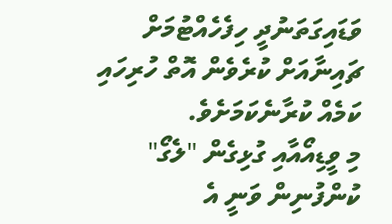ވަޑައިގަތަނުދީ ހިފެހެއްޓުމަށް ޗައިނާއަށް ކުރެވެން އޮތް ހުރިހައި ކަމެއް ކުރާނެކަމަށެވެ.
މި ވީޑިއޯއާއި ގުޅިގެން "ލެގޯ" ކުންފުނިން ވަނީ އެ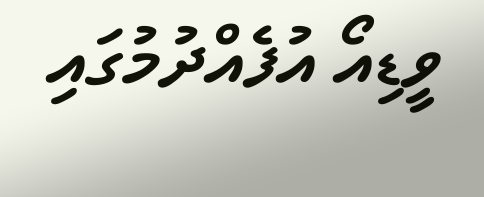ވީޑިއޯ އުފެއްދުމުގައި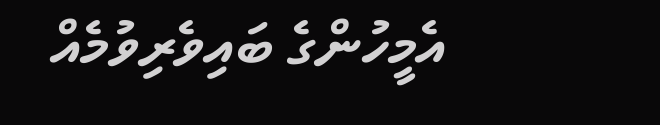އެމީހުންގެ ބައިވެރިވުމެއް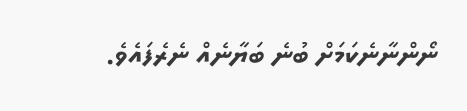ނޯންނާނެކަމަށް ބުނެ ބަޔާނެއް ނެރެފައެވެ.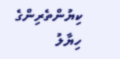ކިޔުންތެރިންގެ ހިޔާލު